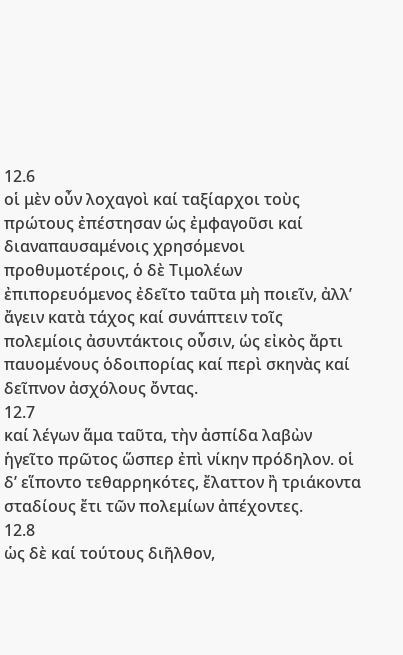12.6
οἱ μὲν οὖν λοχαγοὶ καί ταξίαρχοι τοὺς πρώτους ἐπέστησαν ὡς ἐμφαγοῦσι καί διαναπαυσαμένοις χρησόμενοι προθυμοτέροις, ὁ δὲ Τιμολέων ἐπιπορευόμενος ἐδεῖτο ταῦτα μὴ ποιεῖν, ἀλλʼ ἄγειν κατὰ τάχος καί συνάπτειν τοῖς πολεμίοις ἀσυντάκτοις οὖσιν, ὡς εἰκὸς ἄρτι παυομένους ὁδοιπορίας καί περὶ σκηνὰς καί δεῖπνον ἀσχόλους ὄντας.
12.7
καί λέγων ἅμα ταῦτα, τὴν ἀσπίδα λαβὼν ἡγεῖτο πρῶτος ὥσπερ ἐπὶ νίκην πρόδηλον. οἱ δʼ εἵποντο τεθαρρηκότες, ἔλαττον ἢ τριάκοντα σταδίους ἔτι τῶν πολεμίων ἀπέχοντες.
12.8
ὡς δὲ καί τούτους διῆλθον,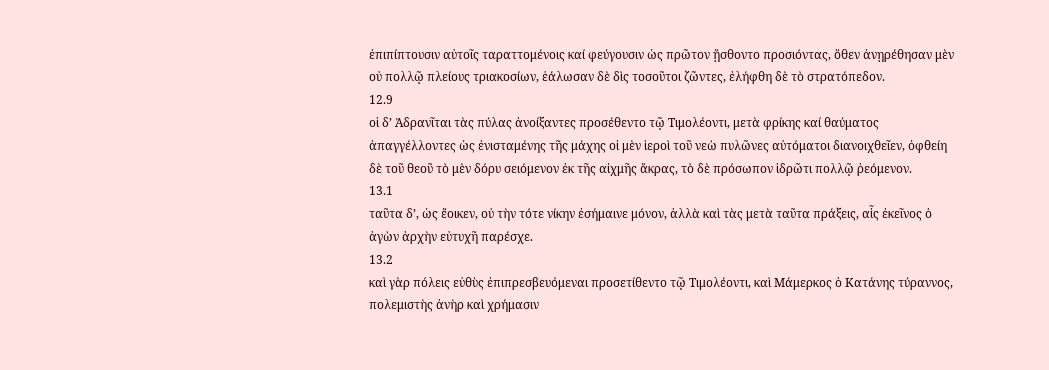ἐπιπίπτουσιν αὐτοῖς ταραττομένοις καί φεύγουσιν ὡς πρῶτον ᾔσθοντο προσιόντας, ὅθεν ἀνῃρέθησαν μὲν οὐ πολλῷ πλείους τριακοσίων, ἑάλωσαν δὲ δὶς τοσοῦτοι ζῶντες, ἐλήφθη δὲ τὸ στρατόπεδον.
12.9
οἱ δʼ Ἀδρανῖται τὰς πύλας ἀνοίξαντες προσέθεντο τῷ Τιμολέοντι, μετὰ φρίκης καί θαύματος ἀπαγγέλλοντες ὡς ἐνισταμένης τῆς μάχης οἱ μὲν ἱεροὶ τοῦ νεὼ πυλῶνες αὐτόματοι διανοιχθεῖεν, ὀφθείη δὲ τοῦ θεοῦ τὸ μὲν δόρυ σειόμενον ἐκ τῆς αἰχμῆς ἄκρας, τὸ δὲ πρόσωπον ἱδρῶτι πολλῷ ῥεόμενον.
13.1
ταῦτα δʼ, ὡς ἔοικεν, οὐ τὴν τότε νίκην ἐσήμαινε μόνον, ἀλλὰ καὶ τὰς μετὰ ταῦτα πράξεις, αἷς ἐκεῖνος ὁ ἀγὼν ἀρχὴν εὐτυχῆ παρέσχε.
13.2
καὶ γὰρ πόλεις εὐθὺς ἐπιπρεσβευόμεναι προσετίθεντο τῷ Τιμολέοντι, καὶ Μάμερκος ὁ Κατάνης τύραννος, πολεμιστὴς ἀνὴρ καὶ χρήμασιν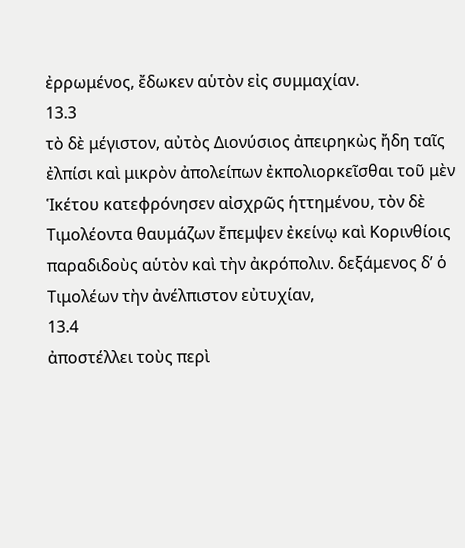ἐρρωμένος, ἔδωκεν αὑτὸν εἰς συμμαχίαν.
13.3
τὸ δὲ μέγιστον, αὐτὸς Διονύσιος ἀπειρηκὼς ἤδη ταῖς ἐλπίσι καὶ μικρὸν ἀπολείπων ἐκπολιορκεῖσθαι τοῦ μὲν Ἱκέτου κατεφρόνησεν αἰσχρῶς ἡττημένου, τὸν δὲ Τιμολέοντα θαυμάζων ἔπεμψεν ἐκείνῳ καὶ Κορινθίοις παραδιδοὺς αὑτὸν καὶ τὴν ἀκρόπολιν. δεξάμενος δʼ ὁ Τιμολέων τὴν ἀνέλπιστον εὐτυχίαν,
13.4
ἀποστέλλει τοὺς περὶ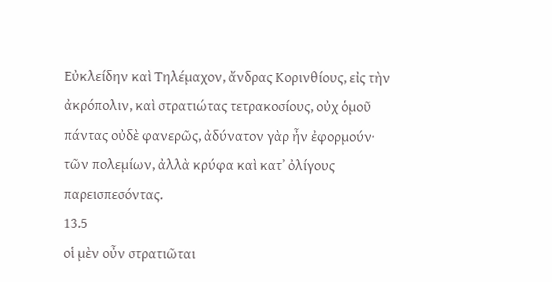Εὐκλείδην καὶ Τηλέμαχον, ἄνδρας Κορινθίους, εἰς τὴν ἀκρόπολιν, καὶ στρατιώτας τετρακοσίους, οὐχ ὁμοῦ πάντας οὐδὲ φανερῶς, ἀδύνατον γὰρ ἦν ἐφορμούν· τῶν πολεμίων, ἀλλὰ κρύφα καὶ κατʼ ὀλίγους παρεισπεσόντας.
13.5
οἱ μὲν οὖν στρατιῶται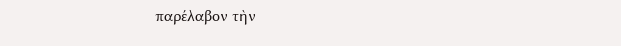παρέλαβον τὴν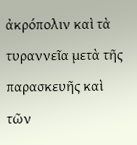ἀκρόπολιν καὶ τὰ τυραννεῖα μετὰ τῆς παρασκευῆς καὶ τῶν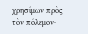χρησίμων πρὸς τὸν πόλεμον·